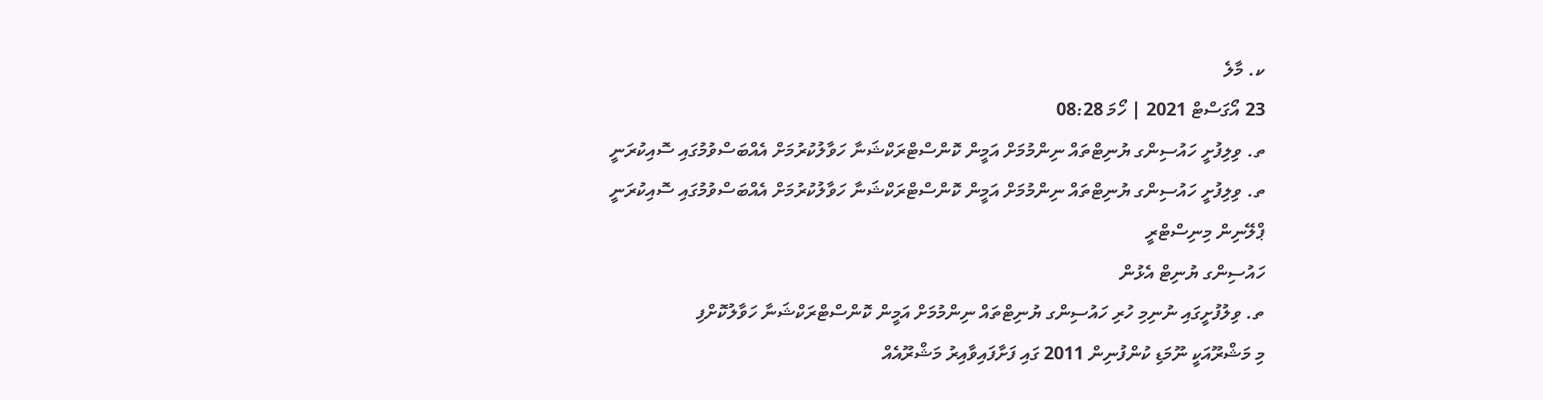ކ. މާލެ
23 އޯގަސްޓް 2021 | ހޯމަ 08:28
ތ. ވިލިފުށީ ހައުސިންގ ޔުނިޓްތައް ނިންމުމަށް އަމީން ކޮންސްޓްރަކްޝަނާ ހަވާލުކުރުމަށް އެއްބަސްވުމުގައި ސޮއިކުރަނީ
ތ. ވިލިފުށީ ހައުސިންގ ޔުނިޓްތައް ނިންމުމަށް އަމީން ކޮންސްޓްރަކްޝަނާ ހަވާލުކުރުމަށް އެއްބަސްވުމުގައި ސޮއިކުރަނީ
ޕްލޭނިން މިނިސްޓްރީ
ހައުސިންގ ޔުނިޓް އެޅުން
ތ. ވިލުފުށީގައި ނުނިމި ހުރި ހައުސިންގ ޔުނިޓްތައް ނިންމުމަށް އަމީން ކޮންސްޓްރަކްޝަނާ ހަވާލުކޮށްފި
މި މަޝްރޫއަކީ ނޫމަޑި ކުންފުނިން 2011 ގައި ފަށާފައިވާއިރު މަޝްރޫއެއް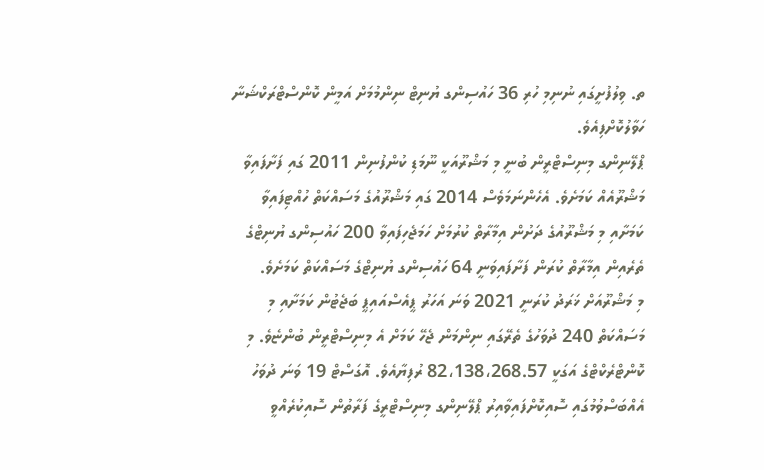ތ. ވިލުފުށީގައި ނުނިމި ހުރި 36 ހައުސިންގ ޔުނިޓް ނިންމުމަށް އަމީން ކޮންސްޓްރަކްޝަނާ ހަވާލުކޮށްފިއެވެ.
ޕްލޭނިންގ މިނިސްޓްރީން ބުނީ މި މަޝްރޫއަކީ ނޫމަޑި ކުންފުނިން 2011 ގައި ފަށާފައިވާ މަޝްރޫއެއް ކަމަށެވެ. އެހެންނަމަވެސް 2014 ގައި މަޝްރޫއުގެ މަސައްކަތް ހުއްޓިފައިވާ ކަމަށާއި މި މަޝްރޫއުގެ ދަށުން އިމާރާތް ކުރުމަށް ހަމަޖެހިފައިވާ 200 ހައުސިންގ ޔުނިޓްގެ ތެރެއިން އިމާރާތް ކުރަން ފަށާފައިވަނީ 64 ހައުސިންގ ޔުނިޓްގެ މަސައްކަތް ކަމަށެވެ.
މި މަޝްރޫއަށް ޚަރަދު ކުރަނީ 2021 ވަނަ އަހަރު ޕީއެސްއައިޕީ ބަޖެޓުން ކަމަށާއި މި މަސައްކަތް 240 ދުވަހުގެ ތެރޭގައި ނިންމަން ޖެހޭ ކަމަށް އެ މިނިސްޓްރީން ބުންޏެވެ. މި ކޮންޓްރެކްޓްގެ އަގަކީ 82،138،268.57 ރުފިޔާއެވެ. އޮގަސްޓް 19 ވަނަ ދުވަހު އެއްބަސްވުމުގައި ސޮއިކޮށްފައިވާއިރު ޕްލޭނިންގ މިނިސްޓްރީގެ ފަރާތުން ސޮއިކުރެއްވީ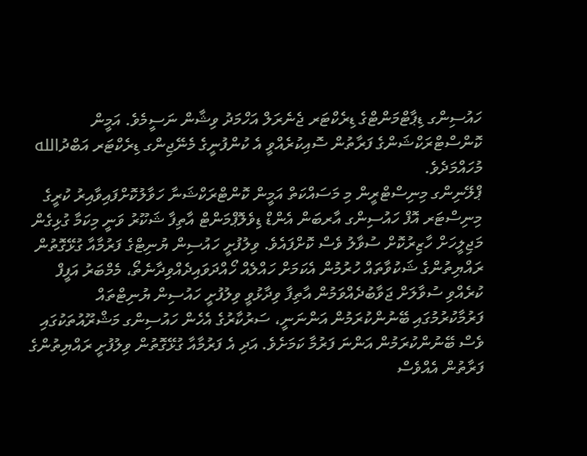ހައުސިންގ ޑިޕާޓްމަންޓްގެ ޑިރެކްޓަރ ޖެނެރަލް އަހްމަދު ވިޝާން ނަސީމެވެ. އަމީން ކޮންސްޓްރަކްޝަންގެ ފަރާތުން ސޮއިކުރެއްވީ އެ ކުންފުނީގެ މެނޭޖިންގ ޑިރެކްޓަރ އަބްދުالله މުހައްމަދެވެ.
ޕްލޭނިންގ މިނިސްޓްރީން މި މަސައްކަތް އަމީން ކޮންޓްރަކްޝަނާ ހަވާލުކޮށްފައިވާއިރު ކުރީގެ މިނިސްޓަރ އޮފް ހައުސިންގ އާރބަން އެންޑް ޑިވެލޮޕްމަންޓް އާތިފާ ޝަކޫރު ވަނީ މިކަމާ ގުޅިގެން މަޖިލީހަށް ހާޒިރުކޮށް ސުވާލު ވެސް ކޮށްފައެވެ. ވިލުފުށީ ހައުސިން ޔުނިޓްގެ ފަރުމާއާ ގުޅޭގޮތުން ރައްޔިތުންގެ ޝަކުވާތައް ހުރުމުން އެކަމަށް ހައްލެއް ހޯއްދަވައިދެއްވިދާނެތޯ، މެމްބަރު އަފީފް ކުރެއްވި ސުވާލަށް ޖަވާބުދެއްވަމުން އާތިފާ ވިދާޅުވީ ވިލުފުށީ ހައުސިން ޔުނިޓްތައް ފަރުމާކުރުމުގައި ބޭނުންކުރަމުން އަންނަނީ، ސަރުކާރުގެ އެހެން ހައުސިންގ މަޝްރޫއުތަކުގައި ވެސް ބޭނުންކުރަމުން އަންނަ ފަރުމާ ކަމަށެވެ. އަދި އެ ފަރުމާއާ ގުޅޭގޮތުން ވިލުފުށީ ރައްޔިތުންގެ ފަރާތުން އެއްވެސް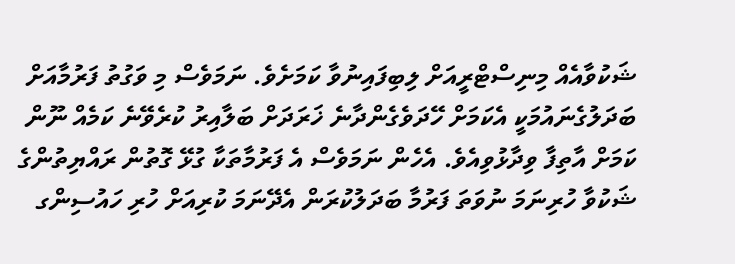ޝަކުވާއެއް މިނިސްޓްރީއަށް ލިބިފައިނުވާ ކަމަށެވެ. ނަމަވެސް މި ވަގުތު ފަރުމާއަށް ބަދަލުގެނައުމަކީ އެކަމަށް ހޭދަވެގެންދާނެ ޚަރަދަށް ބަލާއިރު ކުރެވޭނެ ކަމެއް ނޫން ކަމަށް އާތިފާ ވިދާޅުވިއެވެ. އެހެން ނަމަވެސް އެ ފަރުމާތަކާ ގުޅޭ ގޮތުން ރައްޔިތުންގެ ޝަކުވާ ހުރިނަމަ ނުވަތަ ފަރުމާ ބަދަލުކުރަން އެދޭނަމަ ކުރިއަށް ހުރި ހައުސިންގ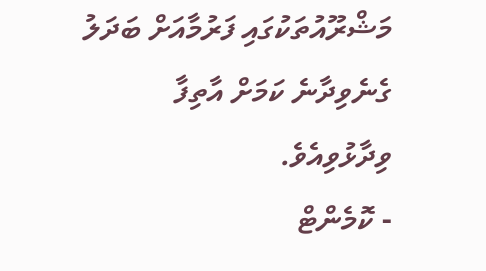މަޝްރޫއުތަކުގައި ފަރުމާއަށް ބަދަލު ގެނެވިދާނެ ކަމަށް އާތިފާ ވިދާޅުވިއެވެ.
- ކޮމެންޓް